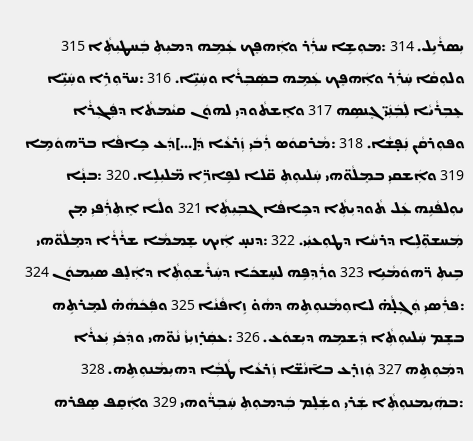ܝܼܣܪܵܝܹܠ. 314 :ܡܘܼܫܹܐ ܚܪܲܪ ܘܐܲܗܦܸܟ ܥܲܡܹܗ ܕܡܝܼܬܼ ܒܲܚܛܝܼܬܼܵܐ 315 ܘܠܘܼܩܵܐ ܚܲܪܲܪ ܘܐܲܗܦܸܟ ܥܲܡܹܗ ܒܣܲܒܼܪܵܐ ܘܚܲܝܹ̈ܐ. 316 :ܚܪ̈ܘܼܪܹܐ ܘܚܲܝܹ̈ܐ ܥܸܒܼܪܵܝܵܐ ܠܲܒܲܢܲܝ̈ ܓܸܢܣܹܗ 317 ܘܐܸܫܬܵܘܕܝܼ ܠܗܘܿܢ ܩܝܵܡܬܵܐ ܕܦܲܓܼܪܵܐ ܘܦܘܼܪܩܵܢ ܢܲܦ̣ܫܵܐ. 318 :ܡܵܪܩܘܿܣ ܪܲܒܿܝܼ ܙܲܪܥܵܐ ܕܲ[...]ܕܲܥ ܟܹܐܦܵܐ ܒܪ̈ܗܘܿܡܹܐ 319 ܘܐܲܫܩܝܼ ܒܡܸܠܵܘ̈ܗܝ ܚܲܠܝܘܼܬܼ ܩ̈ܠܐ ܠܦܹܐܪܹ̈ܐ ܡ̈ܠܝܼܠܹܐ. 320 :ܒܢ̣ܵܐ ܝܘܼܠܦܵܢܹܗ ܥܲܠ ܬܵܘܕܝܼܬܼܵܐ ܕܟܹܐܦܵܐ ܓܒܼܝܼܬܼܵܐ 321 ܘܠܵܐ ܐܸܬܼܪܲܦܝܼ ܡ̣ܢ ܡܲܚܫܘܼ̈ܠܹܐ ܕܪܚܵܐ ܕܛܘܼܥܝܲܝ. 322 :ܕܢܚ̣ ܐܲܝܟ ܫܸܡܡܵܐ ܫܪܵܪܵܐ ܕܡܸܠܵܘ̈ܗܝ ܒܹܝܬܼ ܪ̈ܗܘܿܡܵܝܹܐ 323 ܘܪܲܕܼܦܹܗ ܠܚܸܫܟܿܐ ܕܚܲܪܵܫܘܼܬܼܵܐ ܕܐܲܠܸܦ ܣܝܼܡܘܿܢ 324 :ܦܪܲܣܝܼ ܘܲܓܼܠ̣ܵܗ̇ ܠܐܘܼܡܵܢܘܼܬܹܗ ܕܗܵܘ̇ ܙܹܐܦܵܢܵܐ 325 ܘܦܲܟܿܗܵܗ̇ ܠܡܸܪܬܹܗ ܒܫܸܡ ܚܲܠܝܘܼܬܼܵܐ ܕܲܫܡܹܗ ܕܝܼܫܘܿܥ. 326 :ܥܩܲܪ̣ܙܝܼܙܵ ܢܵܘ̈ܗܝ ܘܕܲܟܿܝܼ ܝܲܥܪܵܐ ܕܡܲܘܼܬܹܗ 327 ܘܲܙܪ̣ܥ ܒܐ̄ܢܵܫ̈ܐ ܙܲܪܥܵܐ ܛܵܒܼܵܐ ܕܗܝܼܡܵܢܘܼܬܹܗ. 328 :ܒܗܲܝܼܡܢܘܼܬܼܵܐ ܫܲܪܝܼ ܘܫܲܠܸܡ ܒܲܕܡܘܼܬܼ ܚܲܒܼܪ̈ܵܘܗܝ 329 ܘܐܲܩܸܦ ܣܸܦܪܗ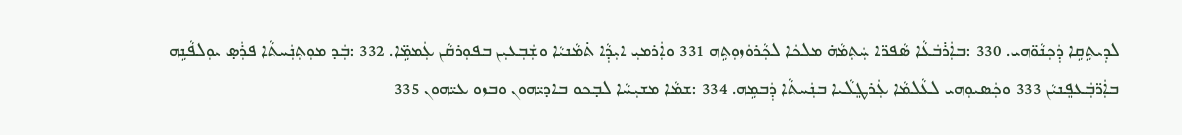ܠܕܼܝܬܹܩܹܐ ܕܲܟܼܢܵܘ̈ܗܝ. 330 :ܒܐܲܪ݁ܒܿܥܵܐ ܣܵܦܪ̈ܐ ܚܲܬܼܡܵܗ̇ ܡܠܟܿܐ ܠܟܼܵܪܘܿܙܘܼܬܹܗ 331 ܘܐܲܪܡܝܼ ܐܝܼܕܼܵܐ ܬ̇ܡܵܢܝܵܐ ܘܫܲܒܼܥܝܼܢ ܒܦܘܼܪܩܵܢ ܥܲܡܡܹ̈ܐ. 332 :ܒܲܕ ܡܘܼܬܼܢܲܚܬܵܐ ܦܪܲܣ̣ ܝܘܼܠܦܵܢܹܗ ܒܐܲܪ̈ܒܲܥܦܸܢܝܵܢ 333 ܘܟܲܣܝܘܼܗܝ ܠܥܵܠܡܵܐ ܥܲܪܛܸܠܵܝܐ ܒܢܲܚܬܵܐ ܕܲܒܡܹܗ. 334 :ܫܡܵܐ ܡܫܝܼܚܵܐ ܠܒ̣ܟܘ ܒܐܕܝ̈ܗܘܢ ܘܒܙܘ ܥܝ̈ܗܘܢ 335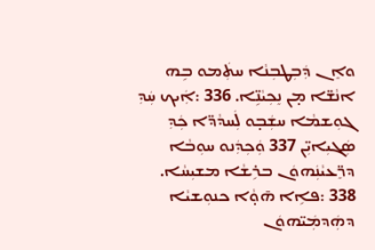ܘܐܸܢ ܕܲܒܼܛܒܼܢܵܐ ܚܬܲܡܘ ܒܹܗ ܐܢܵܫ̈ܐ ܡ̣ܢ ܢܸܟܼܝܵܢܹ̈ܐ. 336 :ܐܲܝܟ ܚܲܕܼ ܓܘܼܫܡܵܐ ܚܫܲܒ̣ܘ ܠܲܚܕܵܕ̈ܐ ܟܲܕܼ ܣܲܓܝܼܐܝܼ̈ܢ 337 ܘܲܟܼܕܲܢܘ ܚܘܼܒܵܐ ܕܪܸ̈ܥܝܵܢܲܗܘܿܢ ܒܪܹܫܵܐ ܡܫܝܼܚܵܐ. 338 :ܦܐܹܐ ܗ̄ܘ̣ܵܐ ܟܢܘܼܫܝܵܐ ܕܗܲܕܡܲܝ̈ܗܘܿܢ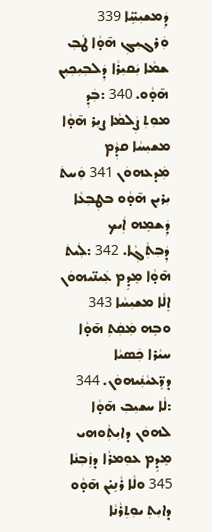ܕܲܡܫܝܼܚܹ̈ܐ 339 ܘܲܪܓܝܼܓܼ ܗ̄ܘ̣ܵܐ ܛܵܒܼ ܫܡܵܐ ܝܲܩܝܼܪܵܐ ܕܲܠܒܼܝܼܟܼܝܼܢ ܗ̄ܘ̣ܵܘ. 340 :ܒܲܕܼ ܡܘܼܬܼ ܨܲܠܡܵܐ ܨܝܼܪ ܗ̄ܘ̣ܵܐ ܡܫܝܼܚܵܐ ܩܕܼܵܡ ܡܲܕܥܗܘܿܢ 341 ܘܲܚܬܿ ܝܼܪܝܼܢ ܗ̄ܘ̣ܵܘ ܒܛܼܒܼܥܵܐ ܕܲܫܡܹܗ ܐܲܝܟ ܕܲܒܼܬܼܵܓܼܵܐ. 342 :ܠܲܝܬܿ ܗ̄ܘ̣ܵܐ ܡܸܕܹܡ ܥܲܝܢ̈ܝܗܘܿܢ ܐܸܠܵܐ ܡܫܝܼܚܵܐ 343 ܘܒܹܗ ܡܲܩܲܬܼ ܗ̄ܘ̣ܵܐ ܚܝܵܪܐ ܟܲܣܝܵܐ ܕܪܸ̈ܥܝܵܢܲܝܗܘܿܢ. 344 :ܠܵܐ ܚܫܝܼܒܼ ܗ̄ܘ̣ܵܐ ܠܗܘܿܢ ܕܐܝܼܬܼܵܘܗܝ ܡܸܕܹܡ ܥܘܼܡܪܵܐ ܕܙܲܒܼܢܵܐ 345 ܘܠܵܐ ܪܵܢܹܝ̇ܢ ܗ̄ܘ̣ܵܘ ܕܐܝܼܬܼ ܝܘܼܬܼܪܵܢܵܐ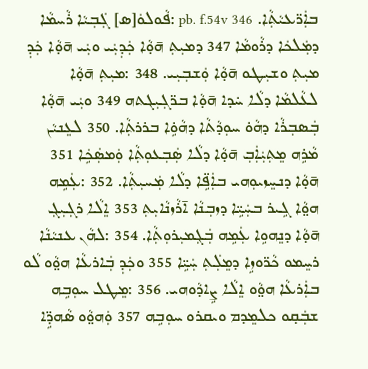ܒܐܲܪ̈ܥܝܵܬܼܵܐ. pb. f.54v 346 :ܦܵܘܠܘܿ[ܣ] ܓܲܒܼܝܵܐ ܪܵܚܡܵܐ ܕܡܲܠܟܿܐ ܕܪܵܘܡܵܐ 347 ܕܡܝܼܬܼ ܗ̄ܘ̣ܵܐ ܟܲܕܼܝܲܝ ܘܝܲܝ ܗ̄ܘ̣ܵܐ ܟܲܕܼ ܡܝܼܬܼ ܘܫܝܼܛܘ ܗ̄ܘ̣ܵܐ ܘܲܫܒܼܝܼܝ. 348 :ܡܝܼܬܼ ܗ̄ܘ̣ܵܐ ܠܥܵܠܡܵܐ ܕܠܵܐ ܚ̇ܕܐ ܗ̄ܘ̣ܵܐ ܒܪ̈ܓܼܝܼܓܬܗ 349 ܘܝܲܝ ܗ̄ܘ̣ܵܐ ܒܲܣܒܼܪܵܐ ܕܗܵܘ̇ ܚܘܼܕܵܬܵܐ ܕܗܵܘܹ̇ܐ ܒܪܪܬܼܵܐ. 350 ܠܥܸܢܝܵܢ ܡܵܪܹܗ ܡܸܬܼܝܲܐܲܒܼ ܗ̄ܘ̣ܵܐ ܕܠܵܐ ܣܲܒܼܥܘܼܬܼܵܐ ܘܲܡܣܲܟܹܿܐ 351 ܗ̄ܘ̣ܵܐ ܕܢܚܸܙܝܘܼܗܝ ܒܐܲܦܹ̈ܐ ܕܠܵܐ ܡܲܚܝܼܬܼܵܐ. 352 :ܥܲܡܹܗ ܗܘ̤ܵܐ ܓܹܝܪ ܒܚܲܝܹ̈ܐ ܕܙܒܼܢܵܐ ܐ̄ܪܵܙܢܵܐܝܼܬܼ 353 ܐܸܠܵܐ ܪܓܼܝܼܓܼ ܗ̄ܘ̣ܵܐ ܕܢܸܗܘܹܐ ܥܲܡܹܗ ܒܲܓܼܡܝܼܪܘܼܬܼܵܐ. 354 :ܠܗܵܢ ܥܢܝܵܢܵܐ ܪܚܸܡܘ ܟܵܪ̈ܘܙܹܐ ܕܡܸܠܲܬܼ ܚܲܝܹ̈ܐ 355 ܘܟܲܕܼ ܒܲܐܪܥܵܐ ܗܘ̤ܵܘ ܠܵܘ ܒܐܲܪܥܵܐ ܗܘ̤ܵܘ ܐܸܠܵܐ ܨܹܐܕܵܘܗܝ. 356 :ܡܸܛܠ ܚܘܼܒܹܗ ܫܒܲܩ̣ܘ ܟܠܡܸܕܡ ܘܝܩܪܘ ܚܘܼܒܹܗ 357 ܘܲܗܘ̤ܵܘ ܣܵܗܕܹ̈ܐ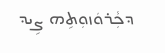ܕܟܼܵܪܘܿܙܘܼܬܹܗ ܨܹܝܕ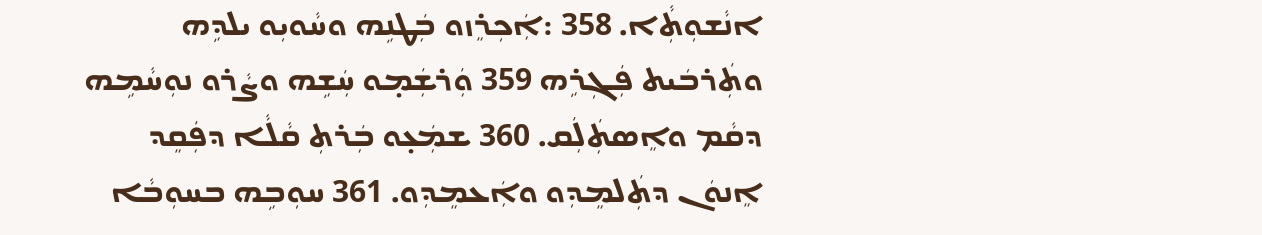ܐܢܵܫܘܼܬܼܵܐ. 358 :ܐܲܟܼܪܸܙܘ ܒܲܛܢܹܗ ܘܚܵܘܝܼܘ ܝܠܕܹܗ ܘܬܲܪܒܿܝܬ ܦܲܓܼܪܹܗ 359 ܘܲܪܫܲܡ̣ܘ ܚܲܫܹܗ ܘܨܵܪܘ ܢܘܼܚܵܡܹܗ ܕܩܵܡ ܘܐܸܣܬܲܠܲܩ. 360 ܫܡܲܥ̣ܘ ܒܲܪܬܼ ܩܵܠܵܐ ܕܦܲܩܸܕ ܐܸܢܘܿܢ ܕܬܲܠܡܸܕܼܘ ܘܐܲܥܡܸܕܼܘ. 361 ܚܘܼܒܹܗ ܒܚܘܼܒܵܐ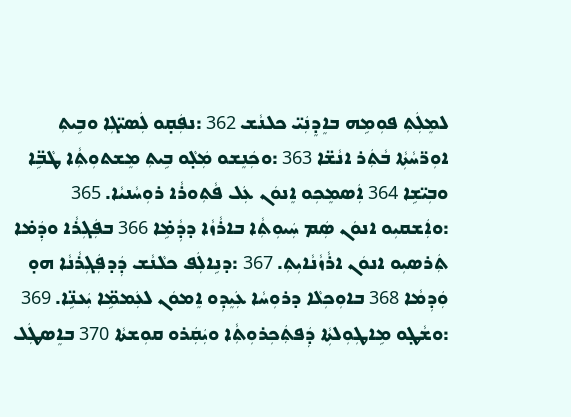ܠܡܸܠܲܬܼ ܦܘܼܡܹܗ ܒܐܸܕܸܢܲܝ̈ ܟܠܢܵܫ 362 :ܢܦܲܩ̣ܘ ܠܲܣܝ̈ܓܼܐ ܘܒܹܝܬܼ ܐܘܼܪ̈ܚܵܬܼܵܐ ܒܵܬܲܪ ܐܢܵܫ̈ܐ 363 :ܘܟܲܢܸܫܘ ܡܲܠ̣ܵܘ ܒܹܝܬܼ ܡܸܫܬܘܼܬܼܵܐ ܛܵܒܹ̈ܐ ܘܒܼܝ̈ܫܹܐ 364 ܐܲܣܡܸܟܼܘ ܐܸܢܘܿܢ ܥܲܠ ܦܵܬܼܘܪܵܐ ܪܘܼܚܵܢܝܵܐ. 365 :ܘܐܲܫܩܝܼܘ ܐܢܘܿܢ ܣܲܡ ܚܲܝܘܼܬܼܵܐ ܒܐܪܵܙܵܐ ܕܕܼܵܡܹ̇ܐ 366 ܒܦܲܓܼܪܵܐ ܘܕܲܡ̇ܐ ܬܲܪܣܝܼܘ ܐܢܘܿܢ ܐܪܵܙܵܢܵܐܝܼܬܼ. 367 :ܕܢܹܐܠܲܦ ܟܠܵܢܵܫ ܕܲܕܦܲܓܼܪܵܢܵܐ ܗܘ̣ ܘܲܕܼܡܵܐ 368 ܒܐܘܼܟܼܠܵܐ ܕܪܘܼܚܵܐ ܥܲܝܸܕܼܘ ܐܸܡܘܿܢ ܠܥܲܡܡܹ̈ܐ ܝܲܥܢܹ̈ܐ. 369 :ܘܫܵܛ̣ܘ ܡܹܐܛܼܘܼܠܬܼܵܐ ܕܲܦܬܲܟܼܪܘܼܬܼܵܐ ܘܝܲܩܲܪܘ ܩܘܼܫܬܵܐ 370 ܒܐܸܣܛܲܠ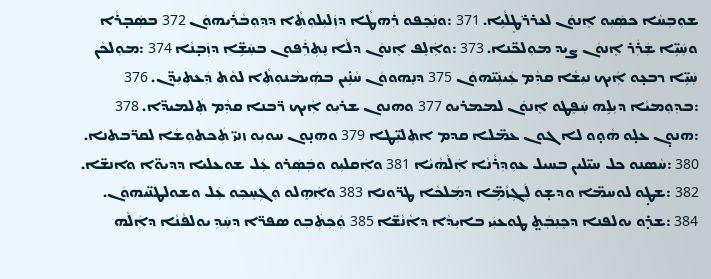ܫܘܼܒܼܚܵܐ ܟܣܲܝܼܘ ܐܸܢܘܿܢ ܠܥܪܪ݁ܛܸܠܵܝܹܐ. 371 :ܘܢܲܟܸܦܘ ܪܲܗܛܵܐ ܕܙܲܠܝܼܠܘܼܬܼܵܐ ܕܕܼܘܼܒܵܪܲܝܗܘܿܢ 372 ܒܣܲܒ̣ܪܵܐ ܘܚܲܝܹ̈ܐ ܫܲܪܲܪ ܐܸܢܘܿܢ ܨܝܕ ܡܘܼܠܟ̈ܢܐ. 373 :ܘܐܲܠܸܦ ܐܸܢܘܿܢ ܕܠܵܐ ܢܸܬܼܪܲܦܘܢ ܒܚܲܫܹ̈ܐ ܕܙܲܒ̣ܢܵܐ 374 :ܡܘܼܠܟܵܢ ܚܲܝܹ̈ܐ ܖܒܥ̣ܘ ܐܲܝܟ ܢܝܼܫܵܐ ܩܕܼܵܡ ܥܲܝܢܲܝ̈ܗܘܿܢ 375 ܕܢܸܗܘܘܿܢ ܚܵܢܹ̇ܝܢ ܒܗܲܝܡܵܢܘܼܬܼܵܐ ܠܘܵܬܼ ܕܲܥܬܼܝܼܕ̈ܢ. 376 :ܒܕܼܘܼܡܝܵܐ ܕܝܼܠܹܗ ܚܲܦܸܛܘ ܐܸܢܘܿܢ ܠܡܡܪܝܘ 377 ܘܗܢܘܢ ܫܪܝܼܘ ܐܲܝܟ ܪ̈ܒܢܐ ܩܕܼܵܡ ܬܲܠܡܝܕ̈ܐ. 378 :ܗܢܘ̣ܢ ܥܠ̣ܘ ܗܵܘ̣ܘ ܠܐ ܓܘܢ ܥܡ̈ܠܐ ܩܕܡ ܐܬܼܠܝܼ̈ܛܐ 379 ܘܗܢ̣ܘܢ ܚܘܝܼܘ ܙܢܝ̈ ܬܲܟܬܘܼܫܵܐ ܠܩܪ̈ܒܬܢܐ. 380 :ܚܵܣܢܘ ܟܠ ܚܝ̈ܠܝܢ ܒܚܝܠ ܥܘܼܕܼܪܵܢܵܐ ܐܲܠܵܗܵܝܵܐ 381 ܘܐܲܩܠܝܼܘ ܘܒܲܣܲܪܘ ܥܲܠ ܫܘܥܠܝܐ ܕܕܝܘ̈ܐ ܘܐܢܫ̈ܐ. 382 :ܫܛ̣ܘ ܠܘܚܡ̈ܐ ܘܕܫ̣ܘ ܠܲܓܼܙܵܡܹ̈ܐ ܕܡܲܠܟܵܐ ܛܪ̈ܘܢܐ 383 ܘܐܲܗܸܠܘ ܘܲܓܼܚܸܟܼܘ ܥܲܠ ܘܫܘܠܛܢ̈ܝܗܘܿܢ. 384 :ܫܪ̣ܘ ܝܘܠܦܢܐ ܕܟܸܢܼܒܲܬ̤ ܛܘܥܝܲܝ ܒܐܝܼܕܵܐ ܕܐܵܢܵܫ̈ܐ 385 ܘܲܟܼܬܲܒܼܘ ܣܦܪ̈ܐ ܕܚܲܕܼ ܝܘܠܦܵܢܵܐ ܕܐܲܠܵܗ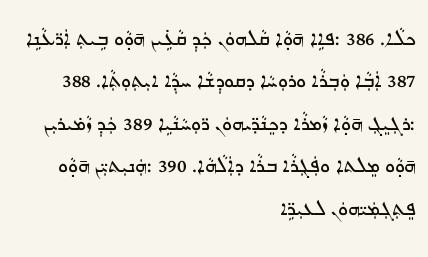ܟܠܵܐ. 386 :ܦܐܹܐ ܗ̄ܘ̣ܵܐ ܩܵܠܗܘܿܢ ܟܲܕܼ ܩܵܥܹ̇ܝܢ ܗ̄ܘ̣ܵܘ ܒܹܝܬܼ ܐܲܪ̈ܥܵܢܹܐ 387 ܐܲܒܼܵܐ ܘܲܒܼܪܵܐ ܘܪܘܼܚܵܐ ܕܩܘܕܼܫܵܐ ܚܕܼܵܐ ܐܝܼܬܼܘܼܬܼܵܐ. 388 :ܪܓܼܝܸܓܼ ܗ̄ܘ̣ܵܐ ܙܵܡܪܵܐ ܕܟܸܢܵܕ̈ܝܗܘܿܢ ܪ̈ܘܼܚܵܢܵܝܹܐ 389 ܟܲܕܼ ܙܵܡ̇ܝܪܝܼܢ ܗ̄ܘ̣ܵܘ ܡܸܠܬܐ ܘܦܲܓܼܪܵܐ ܒܪܵܐ ܕܐܲܠܵܗܵܐ. 390 :ܗܲܢܝܼܬܝܼ̈ܢ ܗ̄ܘ̣ܵܘ ܦܸܬܼܓܼܡܲܝ̈ܗܘܿܢ ܠܥܝܼܪܹ̈ܐ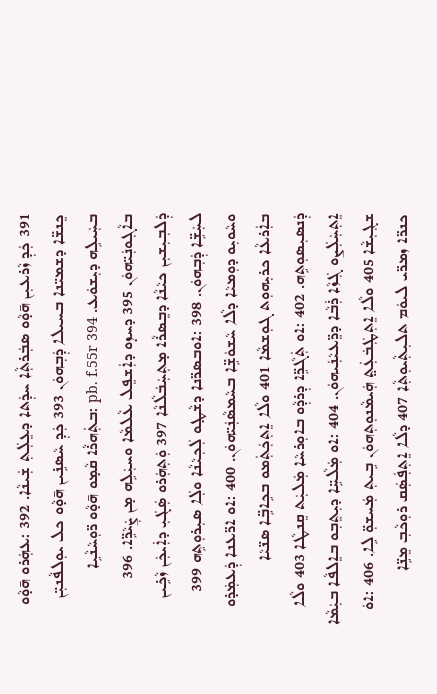391 ܟܲܕܼ ܙܵܪܥܝܼܢ ܗ̄ܘ̣ܵܘ ܣܒܲܪܬܼܵܐ ܚܕܲܬܐ ܕܥܸܠܲܬܼ ܫܲܝܢܵܐ. 392 :ܥܗܲܪܘ ܗ̄ܘ̣ܵܘ ܟܸܢܫ̈ܐ ܕܫܡܝ̈ܢܐ ܒܚܝܠܐ ܕܲܒܼܗܘܿܢ 393 ܟܲܕܼ ܚܵܣܢܹ̇ܝܢ ܗ̄ܘ̣ܵܘ ܟܠ ܝܘܼܠܦܵܢܝܼ̈ܢ ܒܚܲܝܠܹܗ ܕܝܼܫܘܿܥ. pb. f.55r 394 :ܒܬܲܗܪܵܐ ܩܵܡ̣ܘ ܗ̄ܘ̣ܵܘ ܪ̈ܘܼܚܵܢܵܝܹܐ ܒܐܵܓܼܘܢܲܝ̈ܗܘܿܢ 395 ܕܚܙ̣ܘ ܕܐܲܫܦܸܠ ܥܵܠܡܵܐ ܘܚܝܲܠܹܗ ܡ̣ܢ ܨܲܝܵܪܹ̈ܐ. 396 ܕܲܠܒܼܝܼܫܝܼܢ ܟܝܵܢܵܐ ܕܒܸܣܪܵܐ ܡ̣ܬܼܚܲܒܿܠܵܢܵܐ 397 ܘܲܬܼܗܲܪܘ ܣܲܓܿܝܼ ܕܐܲܝܟܲܢ ܙܵܟܹ̇ܝܢ ܠܚܲܫܹ̈ܐ ܕܲܒܼܗܘܿܢ. 398 :ܐܘܒܣܪ̈ܢܐ ܕܫܵܛ̣ܘ ܠܲܟܼܝܵܢܵܐ ܘܠܲܐ ܣܝܼܪܘܼܬܹܗ 399 ܘܚܵܘܝܼܘ ܕܘܼܡܝܵܐ ܕܠܵܐ ܚܵܫܘܿܫܹ̈ܐ ܒܚܵܡܣܵܢܲܝ̈ܗܘܿܢ. 400 :ܐܘ ܐܪ̈ܥܢܐ ܕܲܥܡܲܪ̣ܘ ܒܐܲܪܥܵܐ ܟܪܝܼܗܘܼܬ ܓܘܼܫܡܵܐ 401 ܘܠܵܐ ܐܸܬܼܟܲܬܲܡܘ ܒܟܹܐܒܹ̈ܐ ܣܢ̈ܝܵܐ ܕܲܢܣܝܼܣܘܼܬܹܗ. 402 :ܐܘ ܬܲܓܵܪܹ̈ܐ ܕܼܪܕܼܵܘ ܒܐܘܼܪܚܵܐ ܡܲܠܝܲܬ ܩܸܢܛܵܐ 403 ܘܠܵܐ ܐܸܬܼܚܲܠܲܨܘ ܓܲܙܵܐ ܪܲܒܵܐ ܕܪܸ̈ܥܝܵܢܲܝܗܘܿܢ. 404 :ܐܘ ܡܲܠܵܚܹ̈ܐ ܕܝܼܬܸܒܼܘ ܒܐܸܠܦܵܐ ܒܝܲܡܵܐ ܫܓܼܝܼܫܵܐ 405 ܘܠܵܐ ܐܸܬܼܛܲܒܿܥܲܬ̤ ܗܲܝܡܵܢܘܼܬܼܗܘܿܢ ܒܹܝܬܼ ܡܲܚܫܘܼ̈ ܠܹܐ. 406 :ܐܘܿ ܟܢܪ̈ܐ ܙܡܪ̈ܝ ܠܝܘܿܡ ܬܠܝܼܬܼܵܝܘܼܬܼܵܐ 407 ܕܠܵܐ ܐܸܬܼܦܲܣܲܩ ܪܘܼܟܵܒܼ ܡܸܢܹ̈ܐ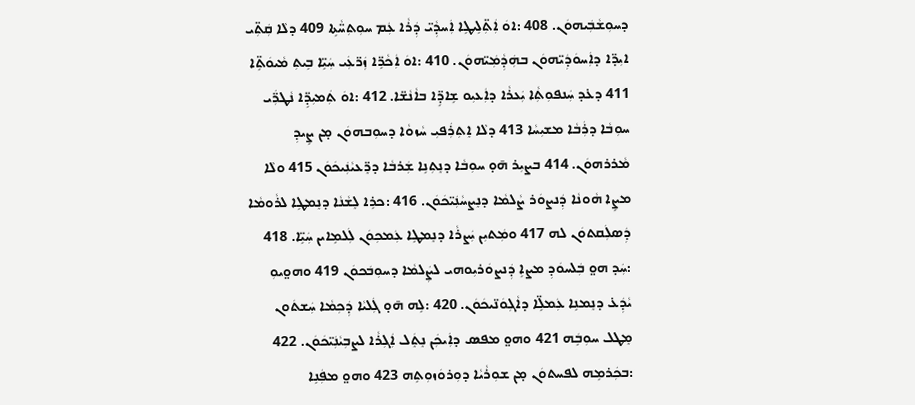ܕܚܘܼܫܵܒܲܝܗܘܿܢ. 408 :ܐܘܿ ܐܲܬܼ̈ܠܹܝܛܹܐ ܐܲܚܕܼܵܝ̈ ܕܲܪܵܐ ܥܲܡ ܚܘܼܬܼܚ̈ܵܬܹܐ 409 ܕܠܵܐ ܩܲܬܼ̈ܝ ܐܝܼܕ̈ܐ ܕܐܲܚܘܿܕܲܝ̈ܗܘܿܢ ܒܗܲܕܼܵܡܲܝ̈ܗܘܿܢ. 410 :ܐܘܿ ܐܲܟܵܪܹ̈ܐ ܙܲܪ̈ܥܲܝ ܚܲܝܹ̈ܐ ܒܹܝܬܼ ܡܵܝܘܿܬܹ̈ܐ 411 ܕܥ̇ܕ ܚܲܢܦܘܼܬܼܵܐ ܝܲܥܪܵܐ ܕܐܲܥܝܼܘ ܫܹܐܕܹ̈ܐ ܒܐܵܢܵܫ̈ܐ. 412 :ܐܘܿ ܬܲܡܝܼܕܹ̈ܐ ܢܵܛܪ̈ܲܝ ܚܘܼܒܵܐ ܕܪܲܒܵܐ ܡܫܝܼܚܵܐ 413 ܕܠܵܐ ܐܸܬܼܪܲܦܝܼ ܚܵܙܘܵܐ ܕܚܘܼܒܗܘܿܢ ܡ̣ܢ ܨܹܝܕܼ ܡܵܪܪܗܘܿܢ. 414 ܒܨܝܼܪ ܗ̄ܘ̣ ܚܘܼܒܵܐ ܕܢܸܬܼܢܹܐ ܫܲܪܒܵܐ ܕܪܸ̈ܥܝܵܢܲܝܟܿܘܿܢ 415 ܘܠܵܐ ܡܨܹܐ ܗܵܘܢܵܐ ܕܲܢܨܘܿܪ ܨܵܠܡܵܐ ܕܢܸܨܚܵܢܲܝ̈ܟܿܘܿܢ. 416 :ܟܪܹܐ ܠܸܫܵܢܵܐ ܕܢܸܡܛܹܐ ܠܪܵܘܡܵܐ ܕܲܣܠܲܩܬܘܿܢ ܠܗ 417 ܘܡܲܬܝܼܢ ܝܲܨܪܵܐ ܕܢܸܡܛܹܐ ܥܲܡܟܼܘܿܢ ܠܲܠܡܹܐܝܢ ܚܲܝܹ̈ܐ. 418 :ܚܲܕ ܗܘ̤ ܒܲܠܚܘܿܕܼ ܡܨܐܹ ܕܲܢܨܘܿܪܝܼܘܗܝ ܠܨܲܠܡܵܐ ܕܚܘܼܒܿܟܘܿܢ 419 ܘܗܘ̤ܝܘܼ ܝܵܕܲܥ̇ ܕܢܸܡܢܹܐ ܥܲܡܠܹ̈ܐ ܕܐܵܓܼܘܿܢ̈ܝܟܿܘܿܢ. 420 :ܠܹܗ ܗ̄ܘ̣ ܓܲܠܝܵܐ ܕܲܟܼܡܵܐ ܚܲܫܬܿܘܢ ܡܸܛܠ ܚܘܼܒܹܿܗ 421 ܘܗܘ̤ ܡܦܣ ܕܐܲܝܟܲܢ ܢܸܬܸܿܠ ܐܲܓܼܪܵܐ ܠܨܒܼܝܵܢܲܝ̈ܟܿܘܿܢ. 422 :ܒܟܲܪܡܹܗ ܠܦܚܬܘܿܢ ܡ̣ܢ ܫܘܼܪܵܝܵܐ ܕܘܼܪܘܿܙܘܼܬܹܗ 423 ܘܗܘ̤ ܡܦܲܢܹܐ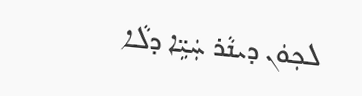ܠܟܼܘܿܢ ܕܝܢܵܪ ܚܲܝܹ̈ܐ ܕܠܵܐ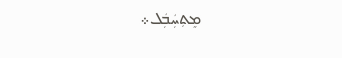ܡܸܬܼܚܲܒܲܠ܀